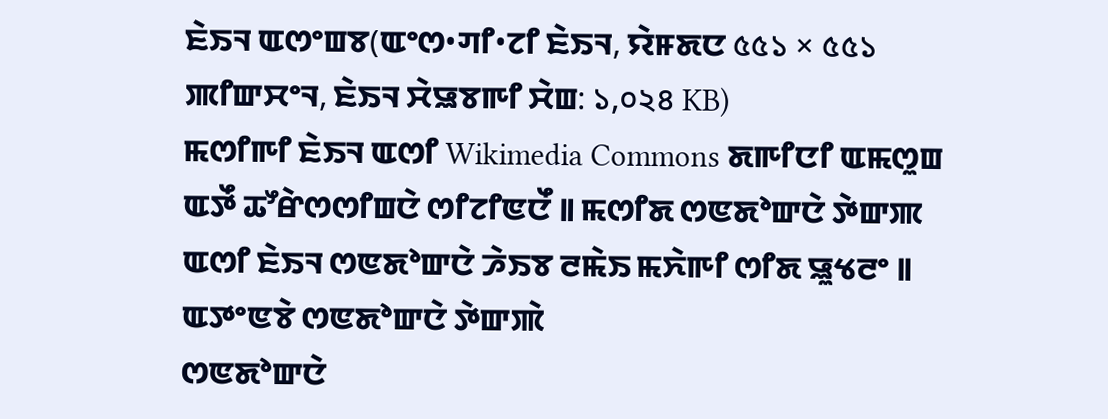ꯐꯥꯏꯜ ꯑꯁꯦꯡꯕ(ꯑꯦꯁ•ꯚꯤ•ꯖꯤ ꯐꯥꯏꯜ, ꯌꯥꯝꯗꯅ ৫৫১ × ৫৫১ ꯄꯤꯛꯆꯦꯜ, ꯐꯥꯏꯜ ꯆꯥꯎꯕꯒꯤ ꯆꯥꯡ: ১,০২৪ KB)
ꯃꯁꯤꯒꯤ ꯐꯥꯏꯜ ꯑꯁꯤ Wikimedia Commons ꯗꯒꯤꯅꯤ ꯑꯃꯁꯨꯡ ꯑꯇꯩ ꯊꯧꯔꯥꯁꯁꯤꯡꯅꯥ ꯁꯤꯖꯤꯟꯅꯩ ꯫ ꯃꯁꯤꯗ ꯁꯟꯗꯣꯛꯅꯥ ꯇꯥꯛꯄ ꯑꯁꯤ ꯐꯥꯏꯜ ꯁꯟꯗꯣꯛꯅꯥ ꯍꯥꯏꯕ ꯂꯃꯥꯏ ꯃꯈꯥꯒꯤ ꯁꯤꯗ ꯎꯨꯠꯂꯦ ꯫
ꯑꯇꯦꯟꯕꯥ ꯁꯟꯗꯣꯛꯅꯥ ꯇꯥꯛꯄꯥ
ꯁꯟꯗꯣꯛꯅꯥ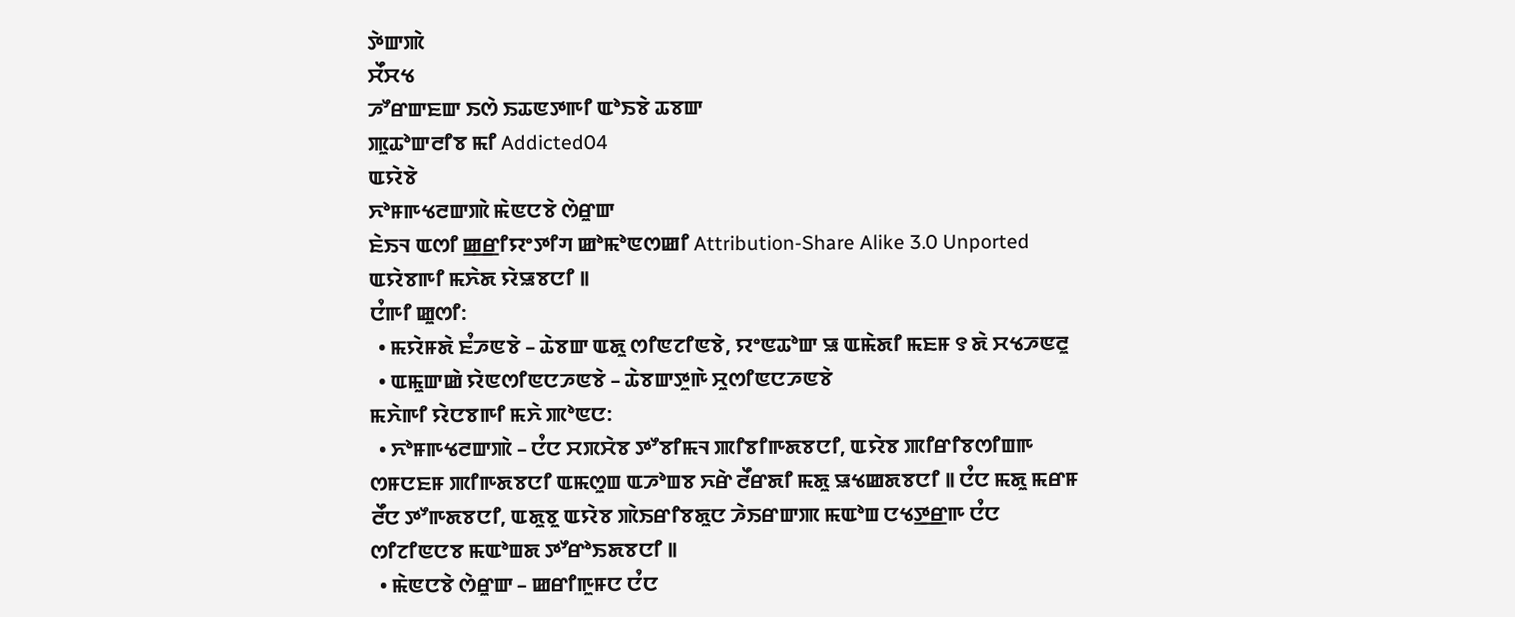ꯇꯥꯛꯄꯥ
ꯆꯩꯆꯠ
ꯍꯧꯔꯛꯐꯛ ꯏꯁꯥ ꯏꯊꯟꯇꯒꯤ ꯑꯣꯏꯕꯥ ꯊꯕꯛ
ꯄꯨꯊꯣꯛꯂꯤꯕ ꯃꯤ Addicted04
ꯑꯌꯥꯕꯥ
ꯈꯣꯝꯒꯠꯂꯛꯄꯥ ꯃꯥꯟꯅꯕꯥ ꯁꯥꯔꯨꯛ
ꯐꯥꯏꯜ ꯑꯁꯤ ꯀ꯭ꯔꯤꯌꯦꯇꯤꯚ ꯀꯣꯃꯣꯟꯁꯀꯤ Attribution-Share Alike 3.0 Unported ꯑꯌꯥꯕꯒꯤ ꯃꯈꯥꯗ ꯌꯥꯎꯕꯅꯤ ꯫
ꯅꯪꯒꯤ ꯀꯨꯁꯤ:
  • ꯃꯌꯥꯝꯗꯥ ꯐꯪꯍꯟꯕꯥ – ꯊꯥꯕꯛ ꯑꯗꯨ ꯁꯤꯟꯖꯤꯟꯕꯥ, ꯌꯦꯟꯊꯣꯛ ꯎ ꯑꯃꯥꯗꯤ ꯃꯐꯝ ꯱ ꯗꯥ ꯆꯠꯍꯟꯂꯨ
  • ꯑꯃꯨꯛꯀꯥ ꯌꯥꯟꯁꯤꯟꯅꯍꯟꯕꯥ – ꯊꯥꯕꯛꯇꯨꯒꯥ ꯆꯨꯁꯤꯟꯅꯍꯟꯕꯥ
ꯃꯈꯥꯒꯤ ꯌꯥꯅꯕꯒꯤ ꯃꯈꯥ ꯄꯣꯟꯅ:
  • ꯈꯣꯝꯒꯠꯂꯛꯄꯥ – ꯅꯪꯅ ꯆꯞꯆꯥꯕ ꯇꯧꯕꯤꯃꯜ ꯄꯤꯕꯤꯒꯗꯕꯅꯤ, ꯑꯌꯥꯕ ꯄꯤꯔꯤꯕꯁꯤꯡꯒ ꯁꯝꯅꯐꯝ ꯄꯤꯒꯗꯕꯅꯤ ꯑꯃꯁꯨꯡ ꯑꯍꯣꯡꯕ ꯈꯔꯥ ꯂꯩꯔꯗꯤ ꯃꯗꯨ ꯎꯠꯀꯗꯕꯅꯤ ꯫ ꯅꯪꯅ ꯃꯗꯨ ꯃꯔꯝ ꯂꯩꯅ ꯇꯧꯒꯗꯕꯅꯤ, ꯑꯗꯨꯕꯨ ꯑꯌꯥꯕ ꯄꯥꯏꯔꯤꯕꯗꯨꯅ ꯍꯥꯏꯔꯛꯄ ꯃꯑꯣꯡ ꯅꯠꯇ꯭ꯔꯒ ꯅꯪꯅ ꯁꯤꯖꯤꯟꯅꯕ ꯃꯑꯣꯡꯗ ꯇꯧꯔꯣꯏꯗꯕꯅꯤ ꯫
  • ꯃꯥꯟꯅꯕꯥ ꯁꯥꯔꯨꯛ – ꯀꯔꯤꯒꯨꯝꯅ ꯅꯪꯅ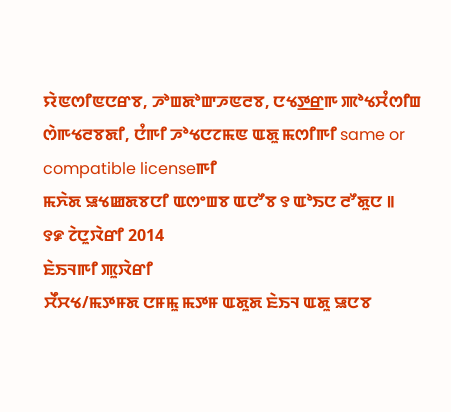ꯌꯥꯟꯁꯤꯟꯅꯔꯕ, ꯍꯣꯡꯗꯣꯛꯍꯟꯂꯕ, ꯅꯠꯇ꯭ꯔꯒ ꯄꯣꯠꯆꯪꯁꯤꯡ ꯁꯥꯒꯠꯂꯕꯗꯤ, ꯅꯪꯒꯤ ꯍꯣꯠꯅꯖꯃꯟ ꯑꯗꯨ ꯃꯁꯤꯒꯤ same or compatible licenseꯒꯤ
ꯃꯈꯥꯗ ꯎꯠꯀꯗꯕꯅꯤ ꯑꯁꯦꯡꯕ ꯑꯅꯧꯕ ꯱ ꯑꯣꯏꯅ ꯂꯧꯗꯨꯅ ꯫
꯱꯹ ꯖꯥꯅꯨꯋꯥꯔꯤ 2014
ꯐꯥꯏꯜꯒꯤ ꯄꯨꯋꯥꯔꯤ
ꯆꯩꯆꯠ/ꯃꯇꯝꯗ ꯅꯝꯃꯨ ꯃꯇꯝ ꯑꯗꯨꯗ ꯐꯥꯏꯜ ꯑꯗꯨ ꯎꯅꯕ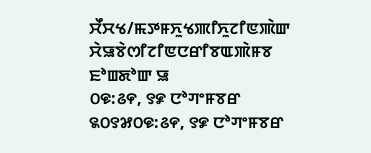ꯆꯩꯆꯠ/ꯃꯇꯝꯈꯨꯠꯄꯤꯈꯨꯖꯤꯟꯄꯥꯛ ꯆꯥꯎꯕꯥꯁꯤꯖꯤꯟꯅꯔꯤꯕꯑꯄꯥꯝꯕ ꯐꯣꯡꯗꯣꯛ ꯎ
꯰꯶:꯴꯵, ꯱꯹ ꯅꯣꯚꯦꯝꯕꯔ ꯲꯰꯱꯷꯰꯶:꯴꯵, ꯱꯹ ꯅꯣꯚꯦꯝꯕꯔ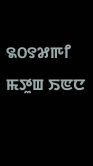꯲꯰꯱꯷ꯒꯤ ꯃꯇꯨꯡ ꯏꯟꯅ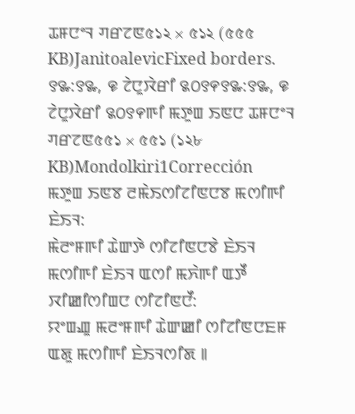ꯊꯝꯅꯦꯜ ꯚꯔꯖꯟ৫১২ × ৫১২ (৫৫৫ KB)JanitoalevicFixed borders.
꯱꯳:꯱꯳, ꯶ ꯖꯥꯅꯨꯋꯥꯔꯤ ꯲꯰꯱꯵꯱꯳:꯱꯳, ꯶ ꯖꯥꯅꯨꯋꯥꯔꯤ ꯲꯰꯱꯵ꯒꯤ ꯃꯇꯨꯡ ꯏꯟꯅ ꯊꯝꯅꯦꯜ ꯚꯔꯖꯟ৫৫১ × ৫৫১ (১২৮ KB)Mondolkiri1Corrección
ꯃꯇꯨꯡ ꯏꯟꯕ ꯂꯃꯥꯏꯁꯤꯖꯤꯟꯅꯕ ꯃꯁꯤꯒꯤ ꯐꯥꯏꯜ:
ꯃꯥꯂꯦꯝꯒꯤ ꯊꯥꯛꯇꯥ ꯁꯤꯖꯤꯟꯅꯕꯥ ꯐꯥꯏꯜ
ꯃꯁꯤꯒꯤ ꯐꯥꯏꯜ ꯑꯁꯤ ꯃꯈꯥꯒꯤ ꯑꯇꯩ ꯋꯤꯀꯤꯁꯤꯡꯅ ꯁꯤꯖꯤꯟꯅꯩ:
ꯌꯦꯡꯉꯨ ꯃꯂꯦꯝꯒꯤ ꯊꯥꯛꯀꯤ ꯁꯤꯖꯤꯟꯅꯐꯝ ꯑꯗꯨ ꯃꯁꯤꯒꯤ ꯐꯥꯏꯜꯁꯤꯗ ꯫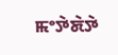ꯃꯦꯇꯥꯗꯥꯇꯥ